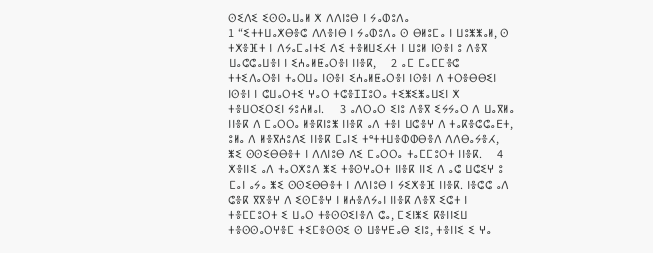ⵙⵉⴷⵉ ⵉⵙⵙⴰⵡⴰⵍ ⵅ ⴷⴷⵏⵓⴱ ⵏ ⵢⴰⵀⵓⴷⴰ
1 “ⵉⵜⵜⵡⴰⵅⴱⴻⵛ ⴷⴷⴻⵏⴱ ⵏ ⵢⴰⵀⵓⴷⴰ ⵙ ⴱⵍⵓⵎⴰ ⵏ ⵡⵓⵥⵥⴰⵍ, ⵙ ⵜⵅⴻⴼⵜ ⵏ ⴷⵢⴰⵎⴰⵏⵜⵉ ⴷⵉ ⵜⴻⵍⵡⵉⵃⵜ ⵏ ⵡⵓⵍ ⵏⵙⴻⵏ ⵓ ⴷⴻⴳ ⵡⴰⵛⵛⴰⵡⴻⵏ ⵏ ⵉⵄⴰⵍⵟⴰⵔⴻⵏ ⵏⵏⴻⴽ,    2 ⴰⵎ ⵎⴰⵎⵎⴻⵛ ⵜⵜⵉⴷⴰⵔⴻⵏ ⵜⴰⵔⵡⴰ ⵏⵙⴻⵏ ⵉⵄⴰⵍⵟⴰⵔⴻⵏ ⵏⵙⴻⵏ ⴷ ⵜⵔⴻⴱⴱⵉⵏ ⵏⵙⴻⵏ ⵏ ⵛⵡⴰⵔⵜⵉ ⵖⴰⵔ ⵜⵛⴻⵊⵊⵓⵔⴰ ⵜⵉⵥⵉⵥⴰⵡⵉⵏ ⵅ ⵜⴻⵡⵔⵉⵔⵉⵏ ⵢⵓⵄⵍⴰⵏ.    3 ⴰⴷⵔⴰⵔ ⵉⵏⵓ ⴷⴻⴳ ⵉⵢⵢⴰⵔ ⴷ ⵡⴰⴳⵍⴰ ⵏⵏⴻⴽ ⴷ ⵎⴰⵔⵔⴰ ⵍⴻⴽⵏⵓⵥ ⵏⵏⴻⴽ ⴰⴷ ⵜⴻⵏ ⵡⵛⴻⵖ ⴷ ⵜⴰⴽⴻⵛⵛⴰⴹⵜ, ⵓⵍⴰ ⴷ ⵍⴻⴳⵄⵓⴷⵉ ⵏⵏⴻⴽ ⵎⴰⵏⵉ ⵜᵉⵜⵜⵡⴻⵀⵀⴱⴻⴷ ⴷⴷⴱⴰⵢⴻⵃ, ⵥⵉ ⵙⵙⵉⴱⴱⴻⵜ ⵏ ⴷⴷⵏⵓⴱ ⴷⵉ ⵎⴰⵔⵔⴰ ⵜⴰⵎⵎⵓⵔⵜ ⵏⵏⴻⴽ.    4 ⵅⴻⵏⵏⵉ ⴰⴷ ⵜⴰⵔⵅⵓⴷ ⵥⵉ ⵜⴻⵙⵖⴰⵔⵜ ⵏⵏⴻⴽ ⵏⵏⵉ ⴷ ⴰⵛ ⵡⵛⵉⵖ ⵓ ⵎⴰⵏ ⴰⵢⴰ ⵥⵉ ⵙⵙⵉⴱⴱⴻⵜ ⵏ ⴷⴷⵏⵓⴱ ⵏ ⵢⵉⵅⴻⴼ ⵏⵏⴻⴽ. ⵏⴻⵛⵛ ⴰⴷ ⵛⴻⴽ ⴳⴳⴻⵖ ⴷ ⵉⵙⵎⴻⵖ ⵏ ⵍⵄⴻⴷⵢⴰⵏ ⵏⵏⴻⴽ ⴷⴻⴳ ⵉⵛⵜ ⵏ ⵜⴻⵎⵎⵓⵔⵜ ⵉ ⵡⴰⵔ ⵜⴻⵙⵙⵉⵏⴻⴷ ⵛⴰ, ⵎⵉⵏⵥⵉ ⴽⴻⵏⵏⵉⵡ ⵜⴻⵙⵙⴰⵔⵖⴻⵎ ⵜⵉⵎⴻⵙⵙⵉ ⵙ ⵡⴻⵖⴹⴰⴱ ⵉⵏⵓ, ⵜⴻⵏⵏⵉ ⵉ ⵖⴰ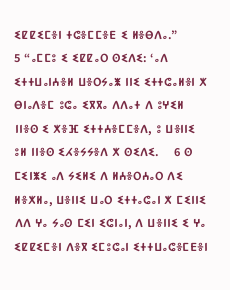ⵉⵇⵇⵉⵎⴻⵏ ⵜⵛⴻⵎⵎⴻⴹ ⵉ ⵍⴻⴱⴷⴰ.”
5 “ⴰⵎⵎⵓ ⵉ ⵉⵇⵇⴰⵔ ⵙⵉⴷⵉ: ‘ⴰⴷ ⵉⵜⵜⵡⴰⵏⵄⴻⵍ ⵡⴻⵔⵢⴰⵥ ⵏⵏⵉ ⵉⵜⵜⵛⴰⵍⴻⵏ ⵅ ⴱⵏⴰⴷⴻⵎ ⵓⵛⴰ ⵉⴳⴳⴰ ⴷⴷⴰⵜ ⴷ ⵓⵖⵉⵍ ⵏⵏⴻⵙ ⵉ ⵅⴻⴼ ⵉⵜⵜⵄⴻⵎⵎⴻⴷ, ⵓ ⵡⴻⵏⵏⵉ ⵓⵍ ⵏⵏⴻⵙ ⵉⵃⴻⵢⵢⴻⴷ ⵅ ⵙⵉⴷⵉ.    6 ⵙ ⵎⵉⵏⵥⵉ ⴰⴷ ⵢⵉⵍⵉ ⴷ ⵍⵄⴻⵔⵄⴰⵔ ⴷⵉ ⵍⴻⵅⵍⴰ, ⵡⴻⵏⵏⵉ ⵡⴰⵔ ⵉⵜⵜⴰⵛⴰⵏ ⵅ ⵎⵉⵏⵏⵉ ⴷⴷ ⵖⴰ ⵢⴰⵙ ⵎⵉⵏ ⵉⵛⵏⴰⵏ, ⴷ ⵡⴻⵏⵏⵉ ⵉ ⵖⴰ ⵉⵇⵇⵉⵎⴻⵏ ⴷⴻⴳ ⵉⵎⵓⵛⴰⵏ ⵉⵜⵜⵡⴰⵛⴻⵎⴹⴻⵏ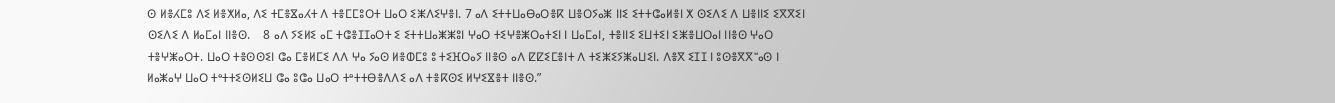ⵙ ⵍⴻⵃⵎⵓ ⴷⵉ ⵍⴻⵅⵍⴰ, ⴷⵉ ⵜⵎⴻⴵⴰⵃⵜ ⴷ ⵜⴻⵎⵎⵓⵔⵜ ⵡⴰⵔ ⵉⵥⴷⵉⵖⴻⵏ. 7 ⴰⴷ ⵉⵜⵜⵡⴰⴱⴰⵔⴻⴽ ⵡⴻⵔⵢⴰⵥ ⵏⵏⵉ ⵉⵜⵜⵛⴰⵍⴻⵏ ⵅ ⵙⵉⴷⵉ ⴷ ⵡⴻⵏⵏⵉ ⵉⴳⴳⵉⵏ ⵙⵉⴷⵉ ⴷ ⵍⴰⵎⴰⵏ ⵏⵏⴻⵙ.    8 ⴰⴷ ⵢⵉⵍⵉ ⴰⵎ ⵜⵛⴻⵊⵊⴰⵔⵜ ⵉ ⵉⵜⵜⵡⴰⵥⵥⵓⵏ ⵖⴰⵔ ⵜⵉⵖⴻⵥⵔⴰⵜⵉⵏ ⵏ ⵡⴰⵎⴰⵏ, ⵜⴻⵏⵏⵉ ⵉⵡⵜⵉⵏ ⵉⵥⴻⵡⵔⴰⵏ ⵏⵏⴻⵙ ⵖⴰⵔ ⵜⴻⵖⵥⴰⵔⵜ. ⵡⴰⵔ ⵜⴻⵙⵙⵉⵏ ⵛⴰ ⵎⴻⵍⵎⵉ ⴷⴷ ⵖⴰ ⵢⴰⵙ ⵍⴻⵀⵎⵓ ⵓ ⵜⵉⴼⵔⴰⵢ ⵏⵏⴻⵙ ⴰⴷ ⵇⵇⵉⵎⴻⵏⵜ ⴷ ⵜⵉⵥⵉⵢⵥⴰⵡⵉⵏ. ⴷⴻⴳ ⵉⵊⵊ ⵏ ⵓⵙⴻⴳⴳⵯⴰⵙ ⵏ ⵍⴰⵥⴰⵖ ⵡⴰⵔ ⵜᵉⵜⵜⵉⵙⵍⵉⵡ ⵛⴰ ⵓⵛⴰ ⵡⴰⵔ ⵜᵉⵜⵜⴱⴻⴷⴷⵉ ⴰⴷ ⵜⴻⴽⵙⵉ ⵍⵖⵉⴵⴻⵜ ⵏⵏⴻⵙ.”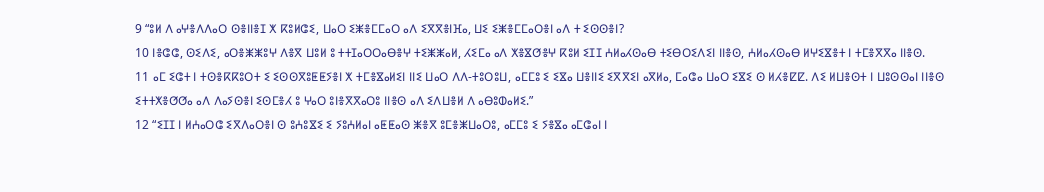9 “ⵓⵍ ⴷ ⴰⵖⴻⴷⴷⴰⵔ ⵙⴻⵏⵏⴻⵊ ⵅ ⴽⵓⵍⵛⵉ, ⵡⴰⵔ ⵉⵥⴻⵎⵎⴰⵔ ⴰⴷ ⵉⴳⴳⴻⵏⴼⴰ, ⵡⵉ ⵉⵥⴻⵎⵎⴰⵔⴻⵏ ⴰⴷ ⵜ ⵉⵙⵙⴻⵏ?
10 ⵏⴻⵛⵛ, ⵙⵉⴷⵉ, ⴰⵔⴻⵥⵥⵓⵖ ⴷⴻⴳ ⵡⵓⵍ ⵓ ⵜⵜⵊⴰⵔⵔⴰⴱⴻⵖ ⵜⵉⵥⵥⴰⵍ, ⵃⵉⵎⴰ ⴰⴷ ⵅⴻⴵⵚⴻⵖ ⴽⵓⵍ ⵉⵊⵊ ⵄⵍⴰⵃⵙⴰⴱ ⵜⵉⴱⵔⵉⴷⵉⵏ ⵏⵏⴻⵙ, ⵄⵍⴰⵃⵙⴰⴱ ⵍⵖⵉⴵⴻⵜ ⵏ ⵜⵎⴻⴳⴳⴰ ⵏⵏⴻⵙ.
11 ⴰⵎ ⵉⵛⵜ ⵏ ⵜⵙⴻⴽⴽⵓⵔⵜ ⵉ ⵉⵙⵙⴳⵓⵟⵟⵢⴻⵏ ⵅ ⵜⵎⴻⴵⴰⵍⵉⵏ ⵏⵏⵉ ⵡⴰⵔ ⴷⴷ-ⵜⵓⵔⵓⵡ, ⴰⵎⵎⵓ ⵉ ⵉⴵⴰ ⵡⴻⵏⵏⵉ ⵉⴳⴳⵉⵏ ⴰⴳⵍⴰ, ⵎⴰⵛⴰ ⵡⴰⵔ ⵉⴵⵉ ⵙ ⵍⵃⴻⵇⵇ. ⴷⵉ ⵍⵡⴻⵙⵜ ⵏ ⵡⵓⵙⵙⴰⵏ ⵏⵏⴻⵙ ⵉⵜⵜⵅⴻⵚⵚⴰ ⴰⴷ ⴷⴰⵢⵙⴻⵏ ⵉⵙⵎⴻⵃ ⵓ ⵖⴰⵔ ⵓⵏⴻⴳⴳⴰⵔⵓ ⵏⵏⴻⵙ ⴰⴷ ⵉⴷⵡⴻⵍ ⴷ ⴰⴱⵓⵀⴰⵍⵉ.”
12 “ⵉⵊⵊ ⵏ ⵍⵄⴰⵔⵛ ⵉⴳⴷⴰⵔⴻⵏ ⵙ ⵓⵄⵓⴵⵉ ⵉ ⵢⵓⵄⵍⴰⵏ ⴰⵟⵟⴰⵙ ⵥⴻⴳ ⵓⵎⴻⵥⵡⴰⵔⵓ, ⴰⵎⵎⵓ ⵉ ⵢⴻⴵⴰ ⴰⵎⵛⴰⵏ ⵏ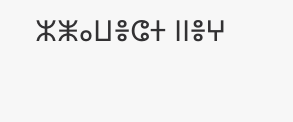ⵣⵥⴰⵡⴻⵛⵜ ⵏⵏⴻⵖ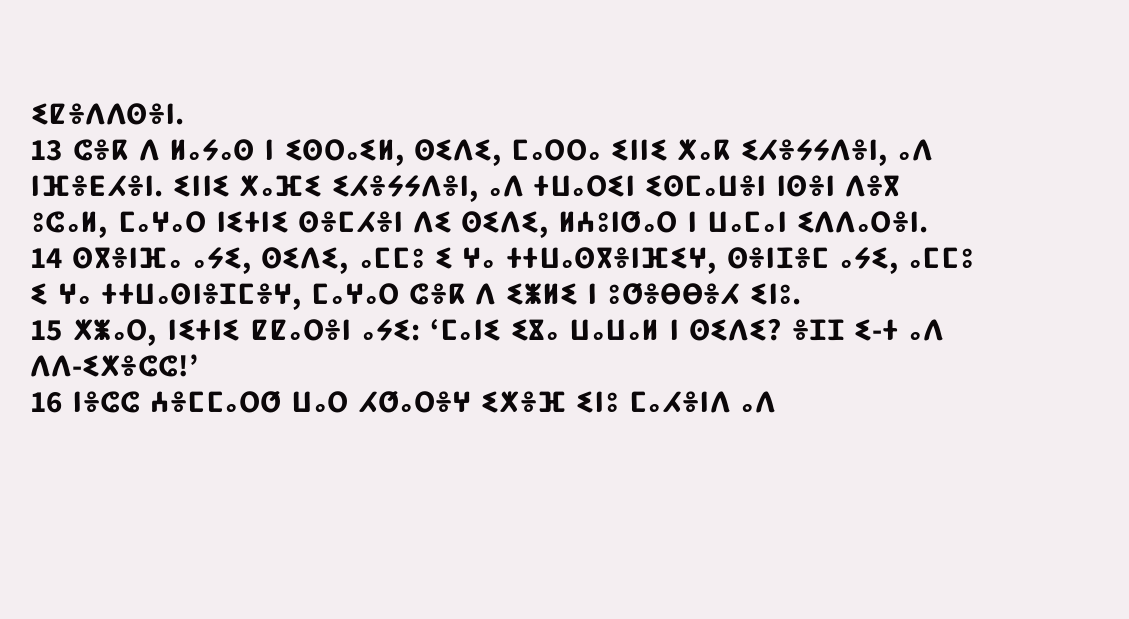ⵉⵇⴻⴷⴷⵙⴻⵏ.
13 ⵛⴻⴽ ⴷ ⵍⴰⵢⴰⵙ ⵏ ⵉⵙⵔⴰⵉⵍ, ⵙⵉⴷⵉ, ⵎⴰⵔⵔⴰ ⵉⵏⵏⵉ ⵅⴰⴽ ⵉⵃⴻⵢⵢⴷⴻⵏ, ⴰⴷ ⵏⴼⴻⴹⵃⴻⵏ. ⵉⵏⵏⵉ ⵅⴰⴼⵉ ⵉⵃⴻⵢⵢⴷⴻⵏ, ⴰⴷ ⵜⵡⴰⵔⵉⵏ ⵉⵙⵎⴰⵡⴻⵏ ⵏⵙⴻⵏ ⴷⴻⴳ ⵓⵛⴰⵍ, ⵎⴰⵖⴰⵔ ⵏⵉⵜⵏⵉ ⵙⴻⵎⵃⴻⵏ ⴷⵉ ⵙⵉⴷⵉ, ⵍⵄⵓⵏⵚⴰⵔ ⵏ ⵡⴰⵎⴰⵏ ⵉⴷⴷⴰⵔⴻⵏ.
14 ⵙⴳⴻⵏⴼⴰ ⴰⵢⵉ, ⵙⵉⴷⵉ, ⴰⵎⵎⵓ ⵉ ⵖⴰ ⵜⵜⵡⴰⵙⴳⴻⵏⴼⵉⵖ, ⵙⴻⵏⵊⴻⵎ ⴰⵢⵉ, ⴰⵎⵎⵓ ⵉ ⵖⴰ ⵜⵜⵡⴰⵙⵏⴻⵊⵎⴻⵖ, ⵎⴰⵖⴰⵔ ⵛⴻⴽ ⴷ ⵉⵥⵍⵉ ⵏ ⵓⵚⴻⴱⴱⴻⵃ ⵉⵏⵓ.
15 ⵅⵥⴰⵔ, ⵏⵉⵜⵏⵉ ⵇⵇⴰⵔⴻⵏ ⴰⵢⵉ: ‘ⵎⴰⵏⵉ ⵉⴵⴰ ⵡⴰⵡⴰⵍ ⵏ ⵙⵉⴷⵉ? ⴻⵊⵊ ⵉ-ⵜ ⴰⴷ ⴷⴷ-ⵉⵅⴻⵛⵛ!’
16 ⵏⴻⵛⵛ ⵄⴻⵎⵎⴰⵔⵚ ⵡⴰⵔ ⵃⵚⴰⵔⴻⵖ ⵉⵅⴻⴼ ⵉⵏⵓ ⵎⴰⵃⴻⵏⴷ ⴰⴷ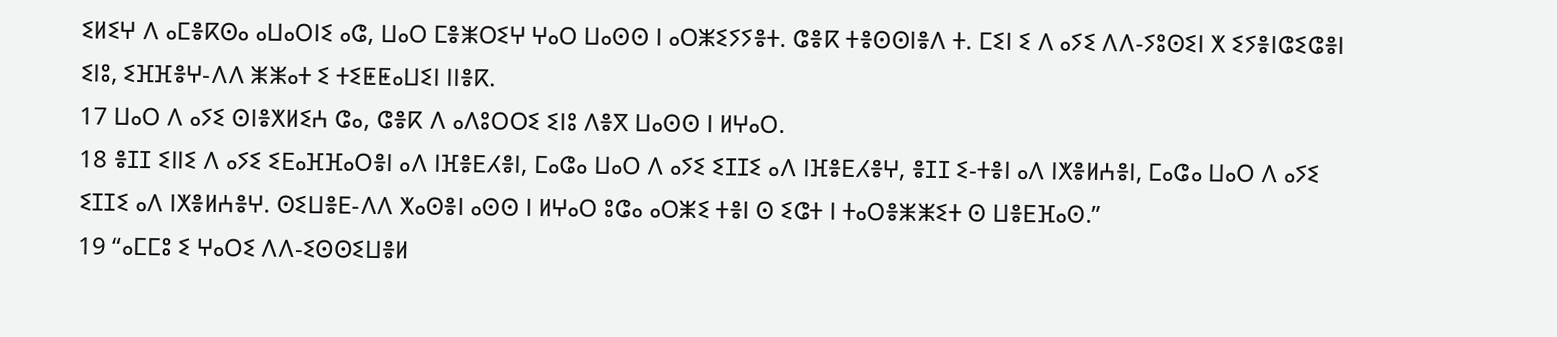ⵉⵍⵉⵖ ⴷ ⴰⵎⴻⴽⵙⴰ ⴰⵡⴰⵔⵏⵉ ⴰⵛ, ⵡⴰⵔ ⵎⴻⵥⵔⵉⵖ ⵖⴰⵔ ⵡⴰⵙⵙ ⵏ ⴰⵔⵥⵉⵢⵢⴻⵜ. ⵛⴻⴽ ⵜⴻⵙⵙⵏⴻⴷ ⵜ. ⵎⵉⵏ ⵉ ⴷ ⴰⵢⵉ ⴷⴷ-ⵢⵓⵙⵉⵏ ⵅ ⵉⵢⴻⵏⵛⵉⵛⴻⵏ ⵉⵏⵓ, ⵉⴼⴼⴻⵖ-ⴷⴷ ⵥⵥⴰⵜ ⵉ ⵜⵉⵟⵟⴰⵡⵉⵏ ⵏⵏⴻⴽ.
17 ⵡⴰⵔ ⴷ ⴰⵢⵉ ⵙⵏⴻⵅⵍⵉⵄ ⵛⴰ, ⵛⴻⴽ ⴷ ⴰⴷⵓⵔⵔⵉ ⵉⵏⵓ ⴷⴻⴳ ⵡⴰⵙⵙ ⵏ ⵍⵖⴰⵔ.
18 ⴻⵊⵊ ⵉⵏⵏⵉ ⴷ ⴰⵢⵉ ⵉⴹⴰⴼⴼⴰⵔⴻⵏ ⴰⴷ ⵏⴼⴻⴹⵃⴻⵏ, ⵎⴰⵛⴰ ⵡⴰⵔ ⴷ ⴰⵢⵉ ⵉⵊⵊⵉ ⴰⴷ ⵏⴼⴻⴹⵃⴻⵖ, ⴻⵊⵊ ⵉ-ⵜⴻⵏ ⴰⴷ ⵏⵅⴻⵍⵄⴻⵏ, ⵎⴰⵛⴰ ⵡⴰⵔ ⴷ ⴰⵢⵉ ⵉⵊⵊⵉ ⴰⴷ ⵏⵅⴻⵍⵄⴻⵖ. ⵙⵉⵡⴻⴹ-ⴷⴷ ⵅⴰⵙⴻⵏ ⴰⵙⵙ ⵏ ⵍⵖⴰⵔ ⵓⵛⴰ ⴰⵔⵥⵉ ⵜⴻⵏ ⵙ ⵉⵛⵜ ⵏ ⵜⴰⵔⴻⵥⵥⵉⵜ ⵙ ⵡⴻⴹⴼⴰⵙ.”
19 “ⴰⵎⵎⵓ ⵉ ⵖⴰⵔⵉ ⴷⴷ-ⵉⵙⵙⵉⵡⴻⵍ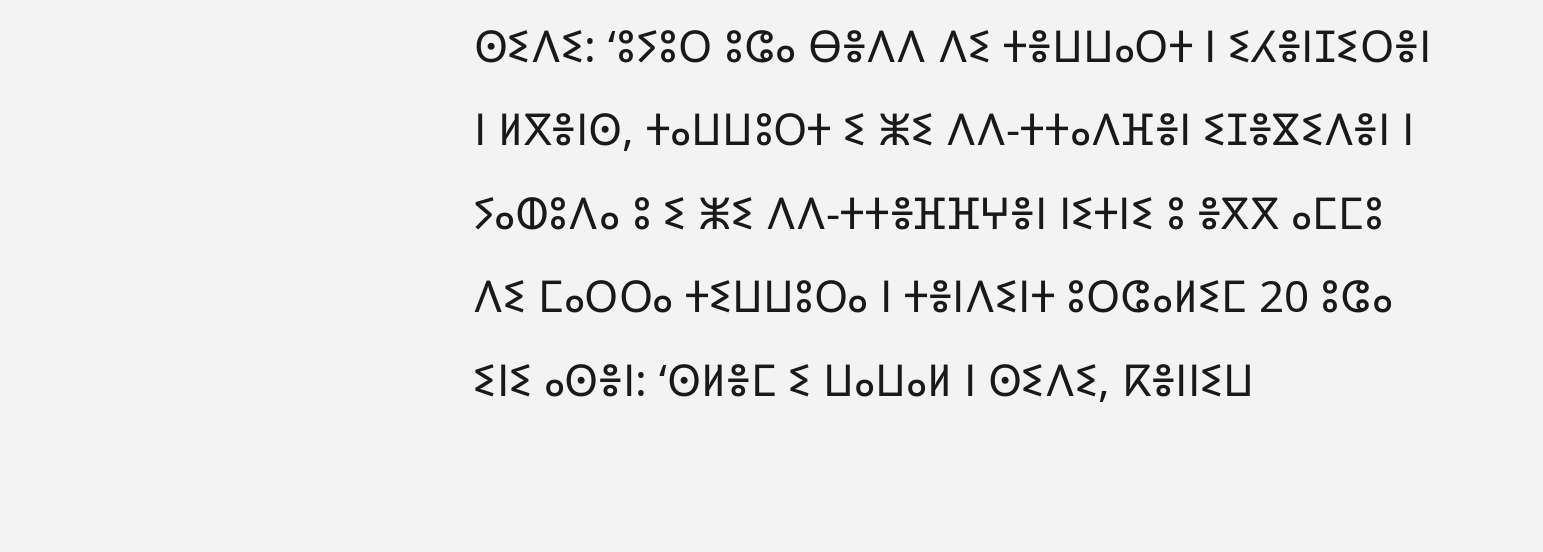ⵙⵉⴷⵉ: ‘ⵓⵢⵓⵔ ⵓⵛⴰ ⴱⴻⴷⴷ ⴷⵉ ⵜⴻⵡⵡⴰⵔⵜ ⵏ ⵉⵃⴻⵏⵊⵉⵔⴻⵏ ⵏ ⵍⴳⴻⵏⵙ, ⵜⴰⵡⵡⵓⵔⵜ ⵉ ⵥⵉ ⴷⴷ-ⵜⵜⴰⴷⴼⴻⵏ ⵉⵊⴻⴵⵉⴷⴻⵏ ⵏ ⵢⴰⵀⵓⴷⴰ ⵓ ⵉ ⵥⵉ ⴷⴷ-ⵜⵜⴻⴼⴼⵖⴻⵏ ⵏⵉⵜⵏⵉ ⵓ ⴻⴳⴳ ⴰⵎⵎⵓ ⴷⵉ ⵎⴰⵔⵔⴰ ⵜⵉⵡⵡⵓⵔⴰ ⵏ ⵜⴻⵏⴷⵉⵏⵜ ⵓⵔⵛⴰⵍⵉⵎ 20 ⵓⵛⴰ ⵉⵏⵉ ⴰⵙⴻⵏ: ‘ⵙⵍⴻⵎ ⵉ ⵡⴰⵡⴰⵍ ⵏ ⵙⵉⴷⵉ, ⴽⴻⵏⵏⵉⵡ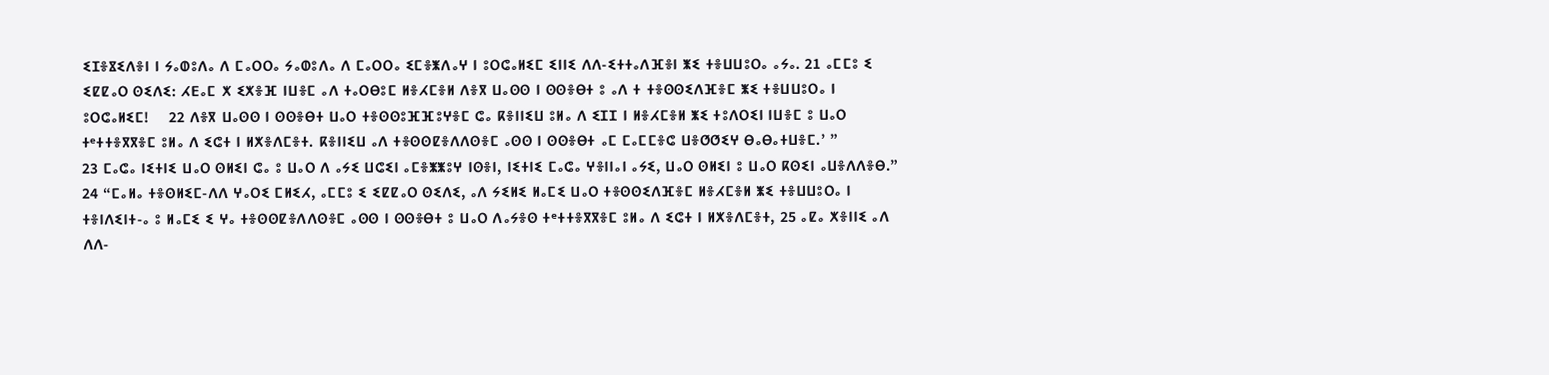ⵉⵊⴻⴵⵉⴷⴻⵏ ⵏ ⵢⴰⵀⵓⴷⴰ ⴷ ⵎⴰⵔⵔⴰ ⵢⴰⵀⵓⴷⴰ ⴷ ⵎⴰⵔⵔⴰ ⵉⵎⴻⵥⴷⴰⵖ ⵏ ⵓⵔⵛⴰⵍⵉⵎ ⵉⵏⵏⵉ ⴷⴷ-ⵉⵜⵜⴰⴷⴼⴻⵏ ⵥⵉ ⵜⴻⵡⵡⵓⵔⴰ ⴰⵢⴰ. 21 ⴰⵎⵎⵓ ⵉ ⵉⵇⵇⴰⵔ ⵙⵉⴷⵉ: ⵃⴹⴰⵎ ⵅ ⵉⵅⴻⴼ ⵏⵡⴻⵎ ⴰⴷ ⵜⴰⵔⴱⵓⵎ ⵍⴻⵃⵎⴻⵍ ⴷⴻⴳ ⵡⴰⵙⵙ ⵏ ⵙⵙⴻⴱⵜ ⵓ ⴰⴷ ⵜ ⵜⴻⵙⵙⵉⴷⴼⴻⵎ ⵥⵉ ⵜⴻⵡⵡⵓⵔⴰ ⵏ ⵓⵔⵛⴰⵍⵉⵎ!    22 ⴷⴻⴳ ⵡⴰⵙⵙ ⵏ ⵙⵙⴻⴱⵜ ⵡⴰⵔ ⵜⴻⵙⵙⵓⴼⴼⵓⵖⴻⵎ ⵛⴰ ⴽⴻⵏⵏⵉⵡ ⵓⵍⴰ ⴷ ⵉⵊⵊ ⵏ ⵍⴻⵃⵎⴻⵍ ⵥⵉ ⵜⵓⴷⵔⵉⵏ ⵏⵡⴻⵎ ⵓ ⵡⴰⵔ ⵜᵉⵜⵜⴻⴳⴳⴻⵎ ⵓⵍⴰ ⴷ ⵉⵛⵜ ⵏ ⵍⵅⴻⴷⵎⴻⵜ. ⴽⴻⵏⵏⵉⵡ ⴰⴷ ⵜⴻⵙⵙⵇⴻⴷⴷⵙⴻⵎ ⴰⵙⵙ ⵏ ⵙⵙⴻⴱⵜ ⴰⵎ ⵎⴰⵎⵎⴻⵛ ⵡⴻⵚⵚⵉⵖ ⴱⴰⴱⴰⵜⵡⴻⵎ.’ ”
23 ⵎⴰⵛⴰ ⵏⵉⵜⵏⵉ ⵡⴰⵔ ⵙⵍⵉⵏ ⵛⴰ ⵓ ⵡⴰⵔ ⴷ ⴰⵢⵉ ⵡⵛⵉⵏ ⴰⵎⴻⵥⵥⵓⵖ ⵏⵙⴻⵏ, ⵏⵉⵜⵏⵉ ⵎⴰⵛⴰ ⵖⴻⵏⵏⴰⵏ ⴰⵢⵉ, ⵡⴰⵔ ⵙⵍⵉⵏ ⵓ ⵡⴰⵔ ⴽⵙⵉⵏ ⴰⵡⴻⴷⴷⴻⴱ.”
24 “ⵎⴰⵍⴰ ⵜⴻⵙⵍⵉⵎ-ⴷⴷ ⵖⴰⵔⵉ ⵎⵍⵉⵃ, ⴰⵎⵎⵓ ⵉ ⵉⵇⵇⴰⵔ ⵙⵉⴷⵉ, ⴰⴷ ⵢⵉⵍⵉ ⵍⴰⵎⵉ ⵡⴰⵔ ⵜⴻⵙⵙⵉⴷⴼⴻⵎ ⵍⴻⵃⵎⴻⵍ ⵥⵉ ⵜⴻⵡⵡⵓⵔⴰ ⵏ ⵜⴻⵏⴷⵉⵏⵜ-ⴰ ⵓ ⵍⴰⵎⵉ ⵉ ⵖⴰ ⵜⴻⵙⵙⵇⴻⴷⴷⵙⴻⵎ ⴰⵙⵙ ⵏ ⵙⵙⴻⴱⵜ ⵓ ⵡⴰⵔ ⴷⴰⵢⴻⵙ ⵜᵉⵜⵜⴻⴳⴳⴻⵎ ⵓⵍⴰ ⴷ ⵉⵛⵜ ⵏ ⵍⵅⴻⴷⵎⴻⵜ, 25 ⴰⵇⴰ ⵅⴻⵏⵏⵉ ⴰⴷ ⴷⴷ-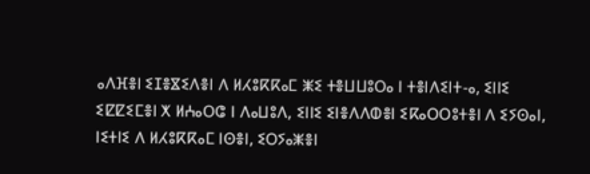ⴰⴷⴼⴻⵏ ⵉⵊⴻⴵⵉⴷⴻⵏ ⴷ ⵍⵃⵓⴽⴽⴰⵎ ⵥⵉ ⵜⴻⵡⵡⵓⵔⴰ ⵏ ⵜⴻⵏⴷⵉⵏⵜ-ⴰ, ⵉⵏⵏⵉ ⵉⵇⵇⵉⵎⴻⵏ ⵅ ⵍⵄⴰⵔⵛ ⵏ ⴷⴰⵡⵓⴷ, ⵉⵏⵏⵉ ⵉⵏⴻⴷⴷⵀⴻⵏ ⵉⴽⴰⵔⵔⵓⵜⴻⵏ ⴷ ⵉⵢⵙⴰⵏ, ⵏⵉⵜⵏⵉ ⴷ ⵍⵃⵓⴽⴽⴰⵎ ⵏⵙⴻⵏ, ⵉⵔⵢⴰⵥⴻⵏ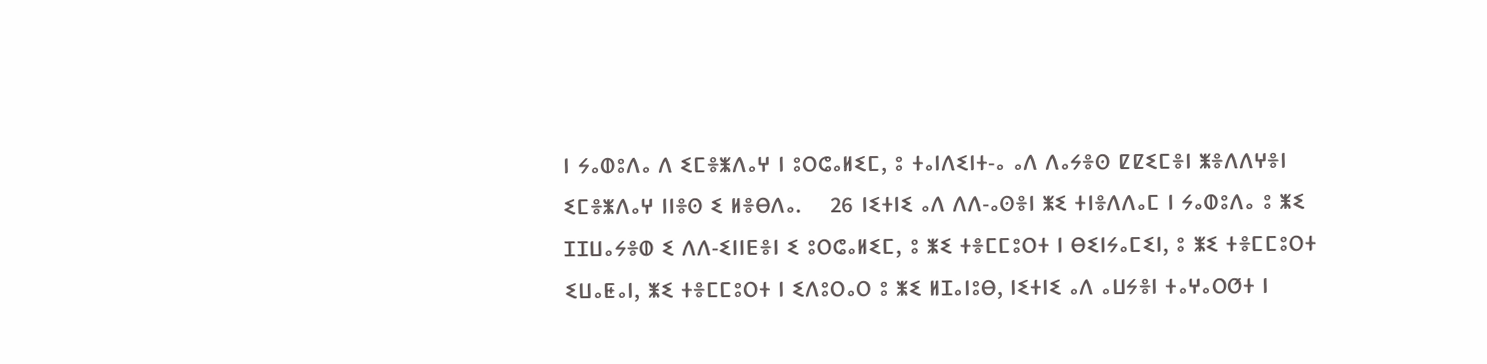ⵏ ⵢⴰⵀⵓⴷⴰ ⴷ ⵉⵎⴻⵥⴷⴰⵖ ⵏ ⵓⵔⵛⴰⵍⵉⵎ, ⵓ ⵜⴰⵏⴷⵉⵏⵜ-ⴰ ⴰⴷ ⴷⴰⵢⴻⵙ ⵇⵇⵉⵎⴻⵏ ⵥⴻⴷⴷⵖⴻⵏ ⵉⵎⴻⵥⴷⴰⵖ ⵏⵏⴻⵙ ⵉ ⵍⴻⴱⴷⴰ.    26 ⵏⵉⵜⵏⵉ ⴰⴷ ⴷⴷ-ⴰⵙⴻⵏ ⵥⵉ ⵜⵏⴻⴷⴷⴰⵎ ⵏ ⵢⴰⵀⵓⴷⴰ ⵓ ⵥⵉ ⵊⵊⵡⴰⵢⴻⵀ ⵉ ⴷⴷ-ⵉⵏⵏⴹⴻⵏ ⵉ ⵓⵔⵛⴰⵍⵉⵎ, ⵓ ⵥⵉ ⵜⴻⵎⵎⵓⵔⵜ ⵏ ⴱⵉⵏⵢⴰⵎⵉⵏ, ⵓ ⵥⵉ ⵜⴻⵎⵎⵓⵔⵜ ⵉⵡⴰⵟⴰⵏ, ⵥⵉ ⵜⴻⵎⵎⵓⵔⵜ ⵏ ⵉⴷⵓⵔⴰⵔ ⵓ ⵥⵉ ⵍⵊⴰⵏⵓⴱ, ⵏⵉⵜⵏⵉ ⴰⴷ ⴰⵡⵢⴻⵏ ⵜⴰⵖⴰⵔⵚⵜ ⵏ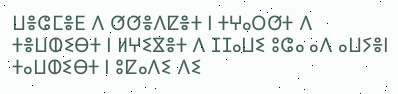ⵡⴻⵛⵎⴻⴹ ⴷ ⵚⵚⴻⴷⵇⴻⵜ ⵏ ⵜⵖⴰⵔⵚⵜ ⴷ ⵜⴻⵡⵀⵉⴱⵜ ⵏ ⵍⵖⵉⴵⴻⵜ ⴷ ⵊⵊⴰⵡⵉ ⵓⵛⴰ ⴰⴷ ⴰⵡⵢⴻⵏ ⵜⴰⵡⵀⵉⴱⵜ ⵏ ⵓⵇⴰⴷⵉ ⴷⵉ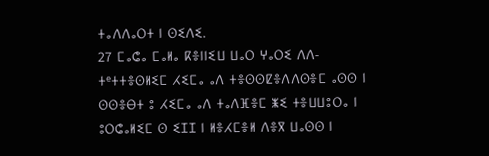ⵜⴰⴷⴷⴰⵔⵜ ⵏ ⵙⵉⴷⵉ.
27 ⵎⴰⵛⴰ ⵎⴰⵍⴰ ⴽⴻⵏⵏⵉⵡ ⵡⴰⵔ ⵖⴰⵔⵉ ⴷⴷ-ⵜᵉⵜⵜⴻⵙⵍⵉⵎ ⵃⵉⵎⴰ ⴰⴷ ⵜⴻⵙⵙⵇⴻⴷⴷⵙⴻⵎ ⴰⵙⵙ ⵏ ⵙⵙⴻⴱⵜ ⵓ ⵃⵉⵎⴰ ⴰⴷ ⵜⴰⴷⴼⴻⵎ ⵥⵉ ⵜⴻⵡⵡⵓⵔⴰ ⵏ ⵓⵔⵛⴰⵍⵉⵎ ⵙ ⵉⵊⵊ ⵏ ⵍⴻⵃⵎⴻⵍ ⴷⴻⴳ ⵡⴰⵙⵙ ⵏ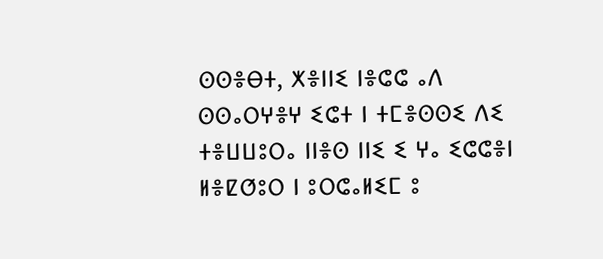ⵙⵙⴻⴱⵜ, ⵅⴻⵏⵏⵉ ⵏⴻⵛⵛ ⴰⴷ ⵙⵙⴰⵔⵖⴻⵖ ⵉⵛⵜ ⵏ ⵜⵎⴻⵙⵙⵉ ⴷⵉ ⵜⴻⵡⵡⵓⵔⴰ ⵏⵏⴻⵙ ⵏⵏⵉ ⵉ ⵖⴰ ⵉⵛⵛⴻⵏ ⵍⴻⵇⵚⵓⵔ ⵏ ⵓⵔⵛⴰⵍⵉⵎ ⵓ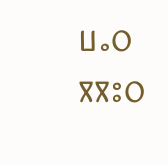ⵡⴰⵔ ⴳⴳⵓⵔ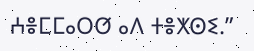ⵄⴻⵎⵎⴰⵔⵚ ⴰⴷ ⵜⴻⵅⵙⵉ.”